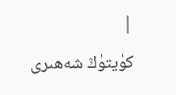|
كۈيتۈڭ شەھىرى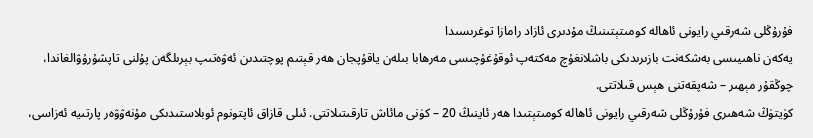فۇرۇڭلى شەرقىي رايونى ئاھالە كومىتېتىنىڭ مۇدىرى ئازاد رامازا توغرىسىدا
يەكەن ناھىيىسى بەشكەنت بازىرىدىكى باشلانغۇچ مەكتەپ ئوقۇغۇچىسى مەرھابا بىلەن ياقۇپجان ھەر قېتىم پوچتىدىن ئەۋەتىپ بېرىلگەن پۇلنى تاپشۇرۇۋالغاندا، چوڭقۇر مېھىر – شەپقەتنى ھېس قىلاتتى.
كۈيتۈڭ شەھىرى فۇرۇڭلى شەرقىي رايونى ئاھالە كومىتېتىدا ھەر ئاينىڭ 20 – كۈنى مائاش تارقىتىلاتتى. ئىلى قازاق ئاپتونوم ئوبلاستىدىكى مۇنەۋۋەر پارتىيە ئەزاسى،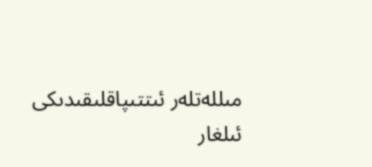مىللەتلەر ئىتتىپاقلىقىدىكى ئىلغار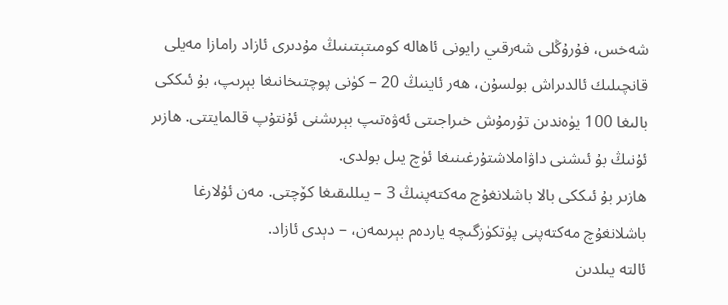شەخس، فۇرۇڭلى شەرقىي رايونى ئاھالە كومىتېتىنىڭ مۇدىرى ئازاد رامازا مەيلى قانچىلىك ئالدىراش بولسۇن، ھەر ئاينىڭ 20 – كۈنى پوچتىخانىغا بېرىپ، بۇ ئىككى بالىغا 100 يۈەندىن تۇرمۇش خىراجىتى ئەۋەتىپ بېرىشنى ئۇنتۇپ قالمايتتى. ھازىر ئۇنىڭ بۇ ئىشنى داۋاملاشتۇرغىنىغا ئۈچ يىل بولدى.
ھازىر بۇ ئىككى بالا باشلانغۇچ مەكتەپنىڭ 3 – يىللىقىغا كۆچتى. مەن ئۇلارغا باشلانغۇچ مەكتەپنى پۈتكۈزگىچە ياردەم بېرىمەن، – دېدى ئازاد.
ئالتە يىلدىن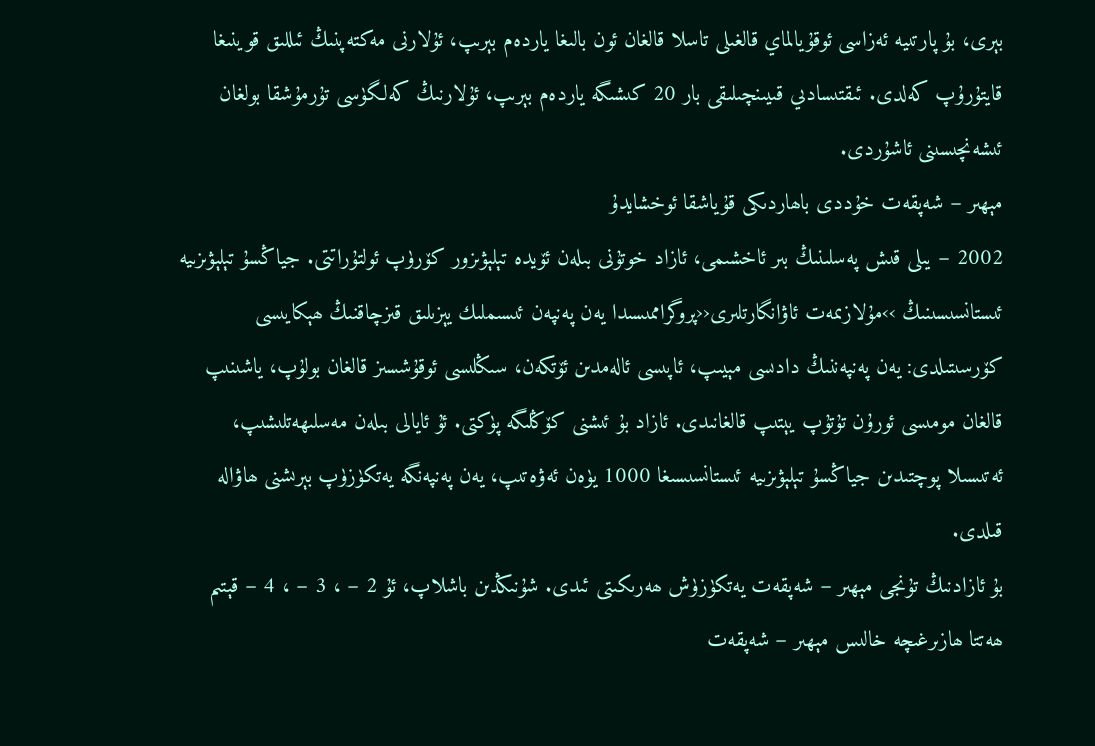بېرى، بۇ پارتىيە ئەزاسى ئوقۇيالماي قالغىلى تاسلا قالغان ئون بالىغا ياردەم بېرىپ، ئۇلارنى مەكتەپنىڭ ئىللىق قوينىغا قايتۇرۇپ كەلدى. ئىقتىسادىي قىيىنچىلىقى بار 20 كىشىگە ياردەم بېرىپ، ئۇلارنىڭ كەلگۈسى تۇرمۇشقا بولغان ئىشەنچىسىنى ئاشۇردى.
مېھىر – شەپقەت خۇددى باھاردىكى قۇياشقا ئوخشايدۇ
2002 – يىلى قىش پەسلىنىڭ بىر ئاخشىمى، ئازاد خوتۇنى بىلەن ئۆيدە تېلېۋىزور كۆرۈپ ئولتۇراتتى. جياڭسۇ تېلېۋىزىيە ئىستانسىسىنىڭ ››مۇلازىمەت ئاۋانگارتلىرى‹‹پروگراممىسىدا يەن پەنپەن ئىسىملىك يېزىلىق قىزچاقنىڭ ھېكايىسى كۆرسىتىلدى: يەن پەنپەننىڭ دادىسى مېيىپ، ئاپىسى ئالەمدىن ئۆتكەن، سىڭلىسى ئوقۇشسىز قالغان بولۇپ، ياشىنىپ قالغان مومىسى ئورۇن تۇتۇپ يېتىپ قالغانىدى. ئازاد بۇ ئىشنى كۆڭلىگە پۈكتى. ئۇ ئايالى بىلەن مەسلىھەتلىشىپ، ئەتىسىلا پوچتىدىن جياڭسۇ تېلېۋىزىيە ئىستانسىسىغا 1000 يۈەن ئەۋەتىپ، يەن پەنپەنگە يەتكۈزۈپ بېرىشنى ھاۋالە قىلدى.
بۇ ئازادنىڭ تۇنجى مېھىر – شەپقەت يەتكۈزۈش ھەرىكىتى ئىدى. شۇنىڭدىن باشلاپ، ئۇ 2 – ، 3 – ، 4 – قېتىم ھەتتا ھازىرغىچە خالىس مېھىر – شەپقەت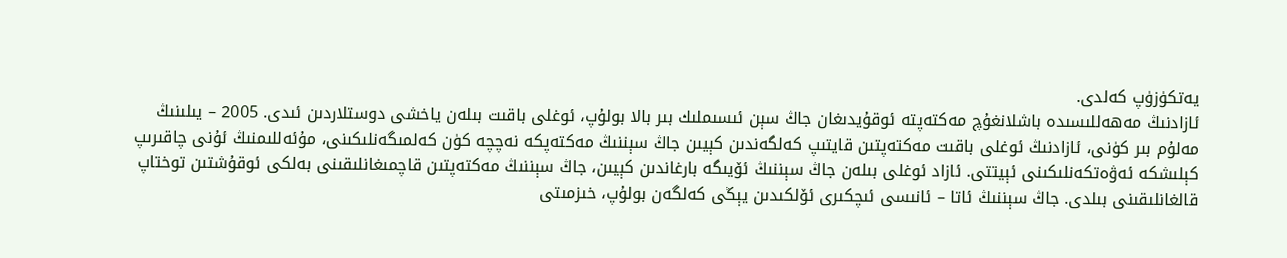يەتكۈزۈپ كەلدى.
ئازادنىڭ مەھەللىسىدە باشلانغۇچ مەكتەپتە ئوقۇيدىغان جاڭ سېن ئىسىملىك بىر بالا بولۇپ، ئوغلى باقىت بىلەن ياخشى دوستلاردىن ئىدى. 2005 – يىلىنىڭ مەلۇم بىر كۈنى، ئازادنىڭ ئوغلى باقىت مەكتەپتىن قايتىپ كەلگەندىن كېيىن جاڭ سېننىڭ مەكتەپكە نەچچە كۈن كەلمىگەنلىكىنى، مۇئەللىمنىڭ ئۇنى چاقىرىپ كېلىشكە ئەۋەتكەنلىكىنى ئېيتتى. ئازاد ئوغلى بىلەن جاڭ سېننىڭ ئۆيىگە بارغاندىن كېيىن، جاڭ سېننىڭ مەكتەپتىن قاچمىغانلىقىنى بەلكى ئوقۇشتىن توختاپ قالغانلىقىنى بىلدى. جاڭ سېننىڭ ئاتا – ئانىسى ئىچكىرى ئۆلكىدىن يېڭى كەلگەن بولۇپ، خىزمىتى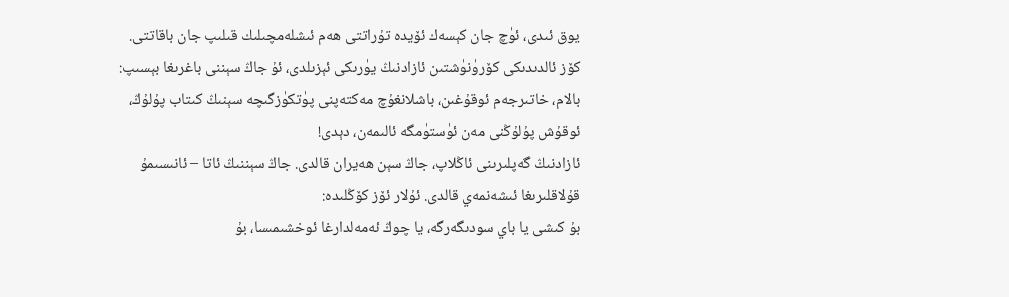يوق ئىدى، ئۈچ جان كېسەك ئۆيدە تۇراتتى ھەم ئىشلەمچىلىك قىلىپ جان باقاتتى. كۆز ئالدىدىكى كۆرۈنۈشتىن ئازادنىڭ يۈرىكى ئېزىلدى، ئۇ جاڭ سېننى باغرىغا بېسىپ:
بالام، خاتىرجەم ئوقۇغىن، باشلانغۇچ مەكتەپنى پۈتكۈزگىچە سېنىڭ كىتاب پۇلۇڭ، ئوقۇش پۇلۇڭنى مەن ئۈستۈمگە ئالىمەن، دېدى!
ئازادنىڭ گەپلىرىنى ئاڭلاپ، جاڭ سېن ھەيران قالدى. جاڭ سېننىڭ ئاتا – ئانىسىمۇ قۇلاقلىرىغا ئىشەنمەي قالدى. ئۇلار ئۆز كۆڭلىدە:
بۇ كىشى يا باي سودىگەرگە، يا چوڭ ئەمەلدارغا ئوخشىمىسا، بۇ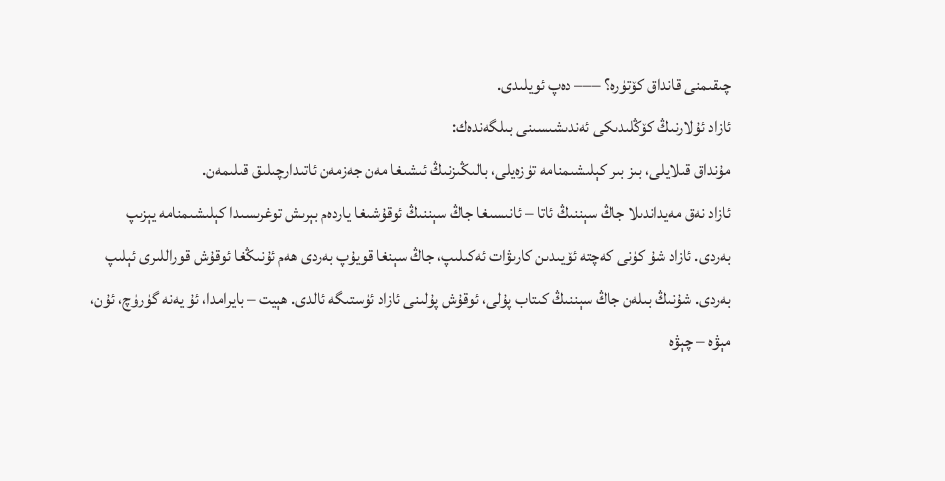چىقىمنى قانداق كۆتۈرە؟ ––– دەپ ئويلىدى.
ئازاد ئۇلارنىڭ كۆڭلىدىكى ئەندىشىسىنى بىلگەندەك:
مۇنداق قىلايلى، بىز بىر كېلىشىمنامە تۈزەيلى، بالىڭىزنىڭ ئىشىغا مەن جەزمەن ئاتىدارچىلىق قىلىمەن.
ئازاد نەق مەيداندىلا جاڭ سېننىڭ ئاتا – ئانىسىغا جاڭ سېننىڭ ئوقۇشىغا ياردەم بېرىش توغرىسىدا كېلىشىمنامە يېزىپ بەردى. ئازاد شۇ كۈنى كەچتە ئۆيىدىن كارىۋات ئەكىلىپ، جاڭ سېنغا قويۇپ بەردى ھەم ئۇنىڭغا ئوقۇش قوراللىرى ئېلىپ بەردى. شۇنىڭ بىلەن جاڭ سېننىڭ كىتاب پۇلى، ئوقۇش پۇلىنى ئازاد ئۈستىگە ئالدى. ھېيت – بايرامدا، ئۇ يەنە گۈرۈچ، ئۇن، مېۋە – چېۋە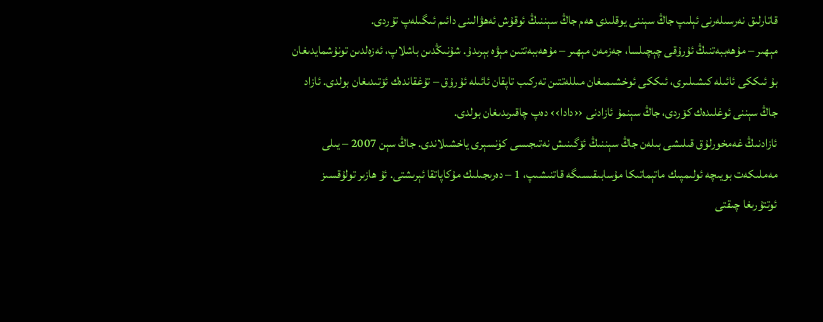قاتارلىق نەرسىلەرنى ئېلىپ جاڭ سېننى يوقلىدى ھەم جاڭ سېننىڭ ئوقۇش ئەھۋالىنى دائىم ئىگىلەپ تۇردى.
مېھىر – مۇھەببەتنىڭ ئۇرۇقى چېچىلسا، جەزمەن مېھىر – مۇھەببەتتىن مېۋە بېرىدۇ. شۇنىڭدىن باشلاپ، ئەزەلدىن تونۇشمايدىغان بۇ ئىككى ئائىلە كىشىلىرى، ئىككى ئوخشىمىغان مىللەتتىن تەركىب تاپقان ئائىلە ئۇرۇق – تۇغقاندەك ئۆتىدىغان بولدى. ئازاد جاڭ سېننى ئوغلىدەك كۆردى، جاڭ سېنمۇ ئازادنى ‹‹دادا›› دەپ چاقىرىدىغان بولدى.
ئازادنىڭ غەمخورلۇق قىلىشى بىلەن جاڭ سېننىڭ ئۆگىنىش نەتىجىسى كۈنسېرى ياخشىلاندى. جاڭ سېن 2007 – يىلى مەملىكەت بويىچە ئولىمپىك ماتېماتىكا مۇسابىقىسىگە قاتنىشىپ، 1 – دەرىجىلىك مۇكاپاتقا ئېرىشتى. ئۇ ھازىر تولۇقسىز ئوتتۇرىغا چىقتى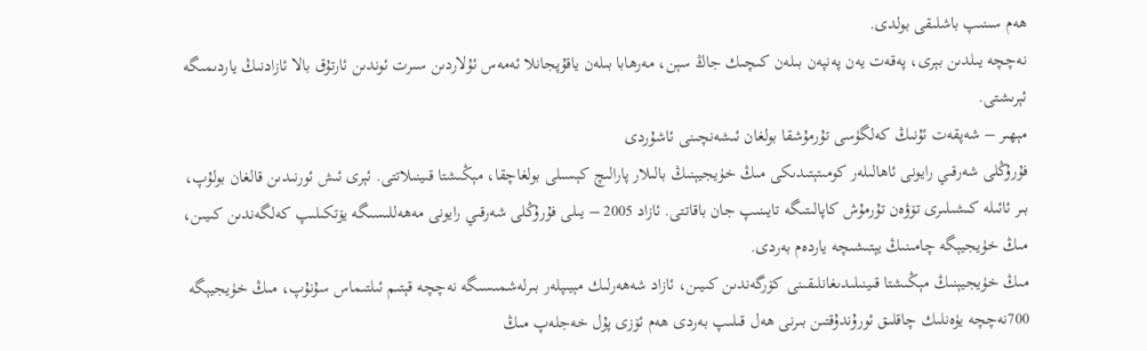ھەم سىنىپ باشلىقى بولدى.
نەچچە يىلدىن بېرى، پەقەت يەن پەنپەن بىلەن كىچىك جاڭ سېن، مەرھابا بىلەن ياقۇپجانلا ئەمەس ئۇلاردىن سىرت ئوندىن ئارتۇق بالا ئازادنىڭ ياردىمىگە ئېرىشتى.
مېھىر – شەپقەت ئۇنىڭ كەلگۈسى تۇرمۇشقا بولغان ئىشەنچىنى ئاشۇردى
فۇرۇڭلى شەرقىي رايونى ئاھالىلەر كومىتېتىدىكى مىڭ خۈيجيېنىڭ بالىلار پارالىچ كېسىلى بولغاچقا، مېڭىشتا قىينىلاتتى. ئېرى ئىش ئورنىدىن قالغان بولۇپ، بىر ئائىلە كىشىلىرى تۆۋەن تۇرمۇش كاپالىتىگە تايىنىپ جان باقاتتى. ئازاد 2005 – يىلى فۇرۇڭلى شەرقىي رايونى مەھەللىسىگە يۆتكىلىپ كەلگەندىن كىيىن، مىڭ خۈيجيېگە چامىنىڭ يېتىشىچە ياردەم بەردى.
مىڭ خۈيجيېنىڭ مېڭىشتا قىينىلىدىغانلىقىنى كۆرگەندىن كىيىن، ئازاد شەھەرلىك مېيىپلەر بىرلەشمىسىگە نەچچە قېتىم ئىلتىماس سۇنۇپ، مىڭ خۈيجيېگە 700نەچچە يۈەنلىك چاقلىق ئورۇندۇقتىن بىرنى ھەل قىلىپ بەردى ھەم ئۆزى پۇل خەجلەپ مىڭ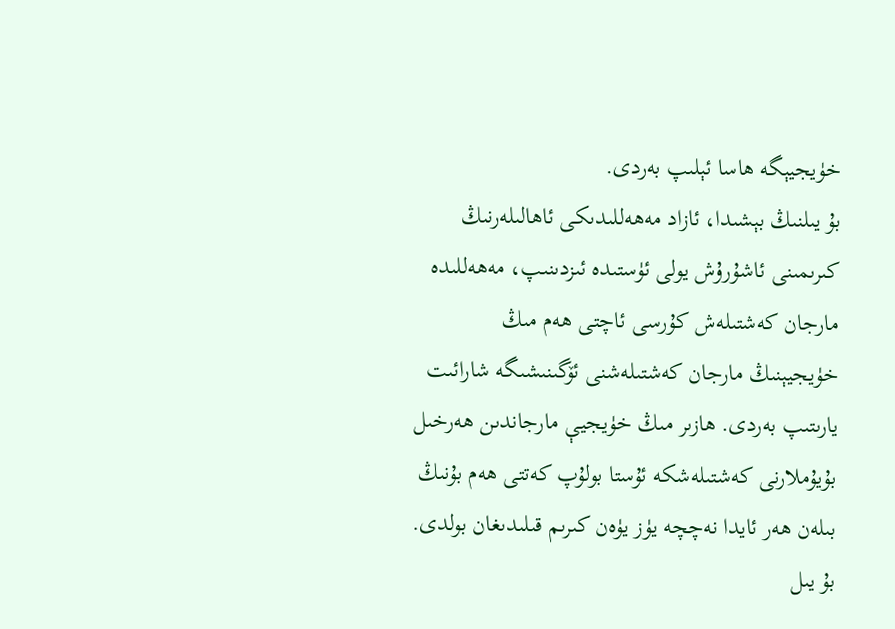خۈيجيېگە ھاسا ئېلىپ بەردى.
بۇ يىلنىڭ بېشىدا، ئازاد مەھەللىدىكى ئاھالىلەرنىڭ كىرىمىنى ئاشۇرۇش يولى ئۈستىدە ئىزدىنىپ، مەھەللىدە مارجان كەشتىلەش كۇرسى ئاچتى ھەم مىڭ خۈيجيېنىڭ مارجان كەشتىلەشنى ئۆگىنىشىگە شارائىت يارىتىپ بەردى. ھازىر مىڭ خۈيجيې مارجاندىن ھەرخىل بۇيۇملارنى كەشتىلەشكە ئۇستا بولۇپ كەتتى ھەم بۇنىڭ بىلەن ھەر ئايدا نەچچە يۈز يۈەن كىرىم قىلىدىغان بولدى. بۇ يىل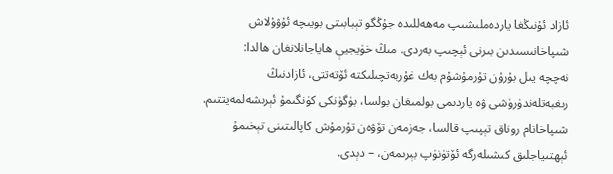ئازاد ئۇنىڭغا ياردەملىشىپ مەھەللىدە جۇڭگو تېبابىتى بويىچە ئۇۋۇلاش شىپاخانىسىدىن بىرنى ئېچىپ بەردى. مىڭ خۈيجيې ھاياجانلانغان ھالدا:
نەچچە يىل بۇرۇن تۇرمۇشۇم بەك غۇربەتچىلىكتە ئۆتەتتى، ئازادنىڭ رىغبەتلەندۈرۈشى ۋە ياردىمى بولمىغان بولسا، بۈگۈنكى كۈنگىمۇ ئېرىشەلمەيتتىم. شىپاخانام روناق تېپىپ قالسا، جەزمەن تۆۋەن تۇرمۇش كاپالىتىنى تېخىمۇ ئېھتىياجلىق كىشىلەرگە ئۆتۈنۈپ بېرىمەن، – دېدى.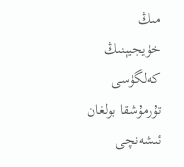مىڭ خۈيجيېنىڭ كەلگۈسى تۇرمۇشقا بولغان ئىشەنچى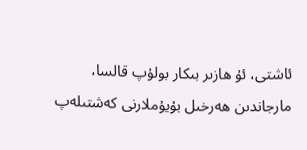ئاشتى، ئۇ ھازىر بىكار بولۇپ قالسا، مارجاندىن ھەرخىل بۇيۇملارنى كەشتىلەپ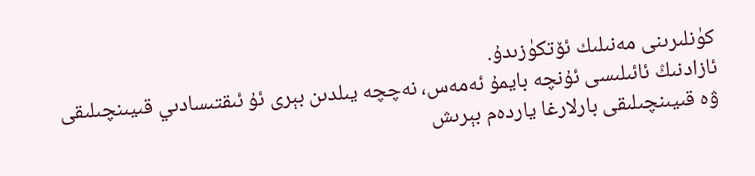كۈنلىرىنى مەنىلىك ئۆتكۈزىدۇ.
ئازادنىڭ ئائىلىسى ئۇنچە بايمۇ ئەمەس، نەچچە يىلدىن بېرى ئۇ ئىقتىسادىي قىيىنچىلىقى ۋە قىيىنچىلىقى بارلارغا ياردەم بېرىش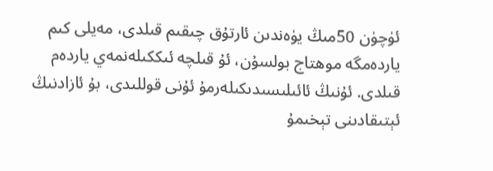ئۈچۈن 50مىڭ يۈەندىن ئارتۇق چىقىم قىلدى، مەيلى كىم ياردەمگە موھتاج بولسۇن، ئۇ قىلچە ئىككىلەنمەي ياردەم قىلدى. ئۇنىڭ ئائىلىسىدىكىلەرمۇ ئۇنى قوللىدى، بۇ ئازادنىڭ ئېتىقادىنى تېخىمۇ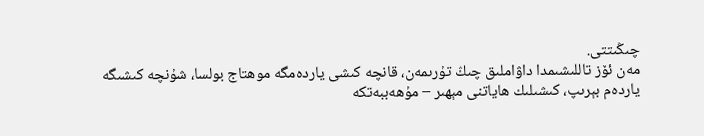چىڭىتتى.
مەن ئۆز تاللىشىمدا داۋاملىق چىڭ تۇرىمەن، قانچە كىشى ياردەمگە موھتاج بولسا، شۇنچە كىشىگە ياردەم بېرىپ، كىشىلىك ھاياتنى مېھىر – مۇھەببەتكە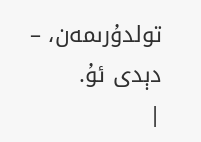تولدۇرىمەن، – دېدى ئۇ.
|